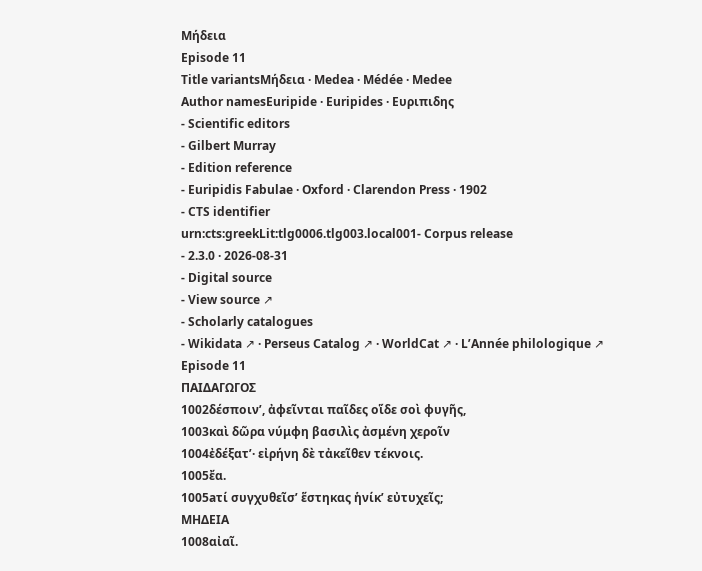Μήδεια
Episode 11
Title variantsΜήδεια · Medea · Médée · Medee
Author namesEuripide · Euripides · Ευριπιδης
- Scientific editors
- Gilbert Murray
- Edition reference
- Euripidis Fabulae · Oxford · Clarendon Press · 1902
- CTS identifier
urn:cts:greekLit:tlg0006.tlg003.local001- Corpus release
- 2.3.0 · 2026-08-31
- Digital source
- View source ↗
- Scholarly catalogues
- Wikidata ↗ · Perseus Catalog ↗ · WorldCat ↗ · L’Année philologique ↗
Episode 11
ΠΑΙΔΑΓΩΓΟΣ
1002δέσποιν’, ἀφεῖνται παῖδες οἵδε σοὶ φυγῆς,
1003καὶ δῶρα νύμφη βασιλὶς ἀσμένη χεροῖν
1004ἐδέξατ’· εἰρήνη δὲ τἀκεῖθεν τέκνοις.
1005ἔα.
1005aτί συγχυθεῖσ’ ἕστηκας ἡνίκ’ εὐτυχεῖς;
ΜΗΔΕΙΑ
1008αἰαῖ.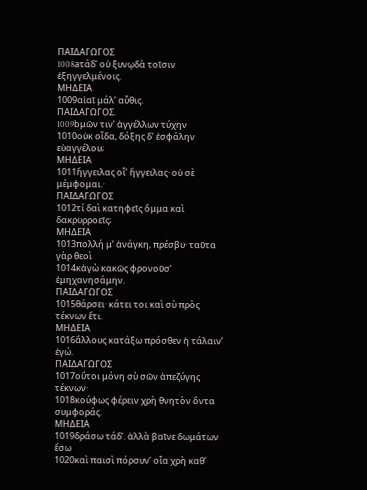ΠΑΙΔΑΓΩΓΟΣ
1008aτάδ’ οὐ ξυνῳδὰ τοῖσιν ἐξηγγελμένοις.
ΜΗΔΕΙΑ
1009αἰαῖ μάλ’ αὖθις.
ΠΑΙΔΑΓΩΓΟΣ.
1009bμῶν τιν’ ἀγγέλλων τύχην
1010οὐκ οἶδα, δόξης δ’ ἐσφάλην εὐαγγέλου;
ΜΗΔΕΙΑ
1011ἤγγειλας οἷ’ ἤγγειλας· οὐ σὲ μέμφομαι.·
ΠΑΙΔΑΓΩΓΟΣ
1012τί δαὶ κατηφεῖς ὄμμα καὶ δακρυρροεῖς;
ΜΗΔΕΙΑ
1013πολλή μ’ ἀνάγκη, πρέσβυ· ταῦτα γὰρ θεοὶ
1014κἀγὼ κακῶς φρονοῦσ’ ἐμηχανησάμην.
ΠΑΙΔΑΓΩΓΟΣ
1015θάρσει· κάτει τοι καὶ σὺ πρὸς τέκνων ἔτι.
ΜΗΔΕΙΑ
1016ἄλλους κατάξω πρόσθεν ἡ τάλαιν’ ἐγώ.
ΠΑΙΔΑΓΩΓΟΣ
1017οὔτοι μόνη σὺ σῶν ἀπεζύγης τέκνων·
1018κούφως φέρειν χρὴ θνητὸν ὄντα συμφοράς.
ΜΗΔΕΙΑ
1019δράσω τάδ’. ἀλλὰ βαῖνε δωμάτων ἔσω
1020καὶ παισὶ πόρσυν’ οἷα χρὴ καθ’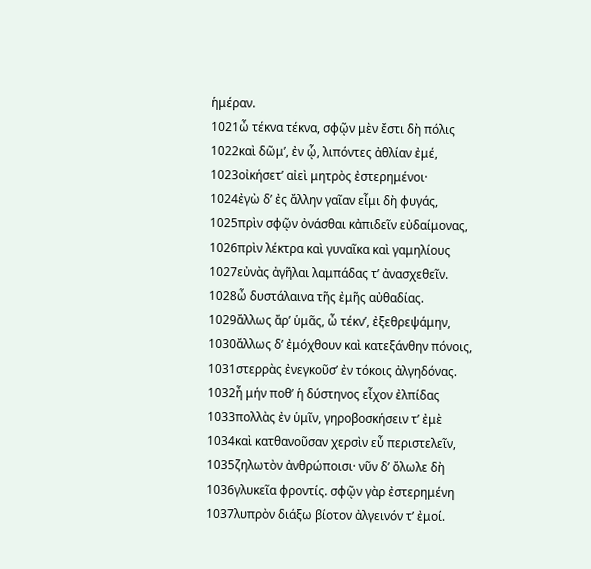ἡμέραν.
1021ὦ τέκνα τέκνα, σφῷν μὲν ἔστι δὴ πόλις
1022καὶ δῶμ’, ἐν ᾧ, λιπόντες ἀθλίαν ἐμέ,
1023οἰκήσετ’ αἰεὶ μητρὸς ἐστερημένοι·
1024ἐγὼ δ’ ἐς ἄλλην γαῖαν εἶμι δὴ φυγάς,
1025πρὶν σφῷν ὀνάσθαι κἀπιδεῖν εὐδαίμονας,
1026πρὶν λέκτρα καὶ γυναῖκα καὶ γαμηλίους
1027εὐνὰς ἀγῆλαι λαμπάδας τ’ ἀνασχεθεῖν.
1028ὦ δυστάλαινα τῆς ἐμῆς αὐθαδίας.
1029ἄλλως ἄρ’ ὑμᾶς, ὦ τέκν’, ἐξεθρεψάμην,
1030ἄλλως δ’ ἐμόχθουν καὶ κατεξάνθην πόνοις,
1031στερρὰς ἐνεγκοῦσ’ ἐν τόκοις ἀλγηδόνας.
1032ἦ μήν ποθ’ ἡ δύστηνος εἶχον ἐλπίδας
1033πολλὰς ἐν ὑμῖν, γηροβοσκήσειν τ’ ἐμὲ
1034καὶ κατθανοῦσαν χερσὶν εὖ περιστελεῖν,
1035ζηλωτὸν ἀνθρώποισι· νῦν δ’ ὄλωλε δὴ
1036γλυκεῖα φροντίς. σφῷν γὰρ ἐστερημένη
1037λυπρὸν διάξω βίοτον ἀλγεινόν τ’ ἐμοί.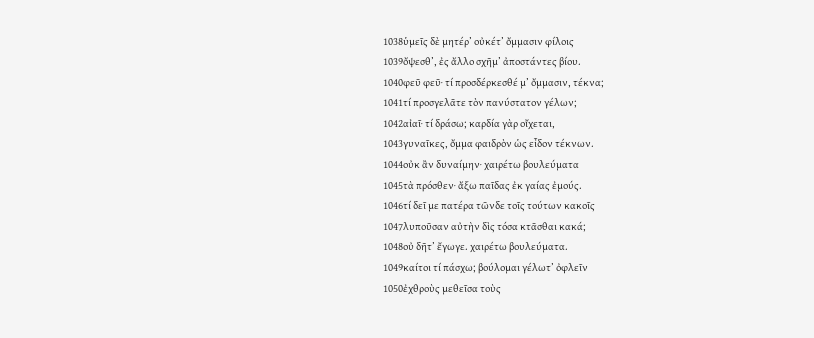1038ὑμεῖς δὲ μητέρ’ οὐκέτ’ ὄμμασιν φίλοις
1039ὄψεσθ’, ἐς ἄλλο σχῆμ’ ἀποστάντες βίου.
1040φεῦ φεῦ· τί προσδέρκεσθέ μ’ ὄμμασιν, τέκνα;
1041τί προσγελᾶτε τὸν πανύστατον γέλων;
1042αἰαῖ· τί δράσω; καρδία γὰρ οἴχεται,
1043γυναῖκες, ὄμμα φαιδρὸν ὡς εἶδον τέκνων.
1044οὐκ ἂν δυναίμην· χαιρέτω βουλεύματα
1045τὰ πρόσθεν· ἄξω παῖδας ἐκ γαίας ἐμούς.
1046τί δεῖ με πατέρα τῶνδε τοῖς τούτων κακοῖς
1047λυποῦσαν αὐτὴν δὶς τόσα κτᾶσθαι κακά;
1048οὐ δῆτ’ ἔγωγε. χαιρέτω βουλεύματα.
1049καίτοι τί πάσχω; βούλομαι γέλωτ’ ὀφλεῖν
1050ἐχθροὺς μεθεῖσα τοὺς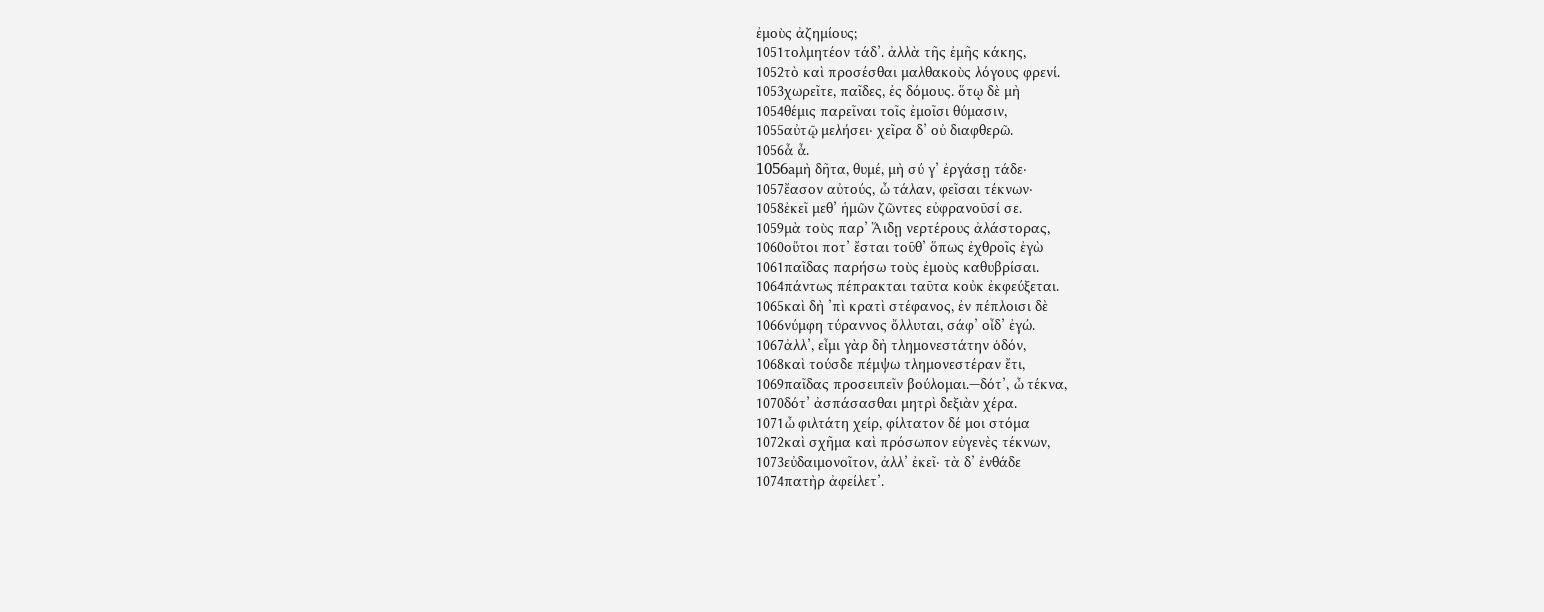ἐμοὺς ἀζημίους;
1051τολμητέον τάδ’. ἀλλὰ τῆς ἐμῆς κάκης,
1052τὸ καὶ προσέσθαι μαλθακοὺς λόγους φρενί.
1053χωρεῖτε, παῖδες, ἐς δόμους. ὅτῳ δὲ μὴ
1054θέμις παρεῖναι τοῖς ἐμοῖσι θύμασιν,
1055αὐτῷ μελήσει· χεῖρα δ’ οὐ διαφθερῶ.
1056ἆ ἆ.
1056aμὴ δῆτα, θυμέ, μὴ σύ γ’ ἐργάσῃ τάδε·
1057ἔασον αὐτούς, ὦ τάλαν, φεῖσαι τέκνων·
1058ἐκεῖ μεθ’ ἡμῶν ζῶντες εὐφρανοῦσί σε.
1059μὰ τοὺς παρ’ Ἅιδῃ νερτέρους ἀλάστορας,
1060οὔτοι ποτ’ ἔσται τοῦθ’ ὅπως ἐχθροῖς ἐγὼ
1061παῖδας παρήσω τοὺς ἐμοὺς καθυβρίσαι.
1064πάντως πέπρακται ταῦτα κοὐκ ἐκφεύξεται.
1065καὶ δὴ ’πὶ κρατὶ στέφανος, ἐν πέπλοισι δὲ
1066νύμφη τύραννος ὄλλυται, σάφ’ οἶδ’ ἐγώ.
1067ἀλλ’, εἶμι γὰρ δὴ τλημονεστάτην ὁδόν,
1068καὶ τούσδε πέμψω τλημονεστέραν ἔτι,
1069παῖδας προσειπεῖν βούλομαι.—δότ’, ὦ τέκνα,
1070δότ’ ἀσπάσασθαι μητρὶ δεξιὰν χέρα.
1071ὦ φιλτάτη χείρ, φίλτατον δέ μοι στόμα
1072καὶ σχῆμα καὶ πρόσωπον εὐγενὲς τέκνων,
1073εὐδαιμονοῖτον, ἀλλ’ ἐκεῖ· τὰ δ’ ἐνθάδε
1074πατὴρ ἀφείλετ’.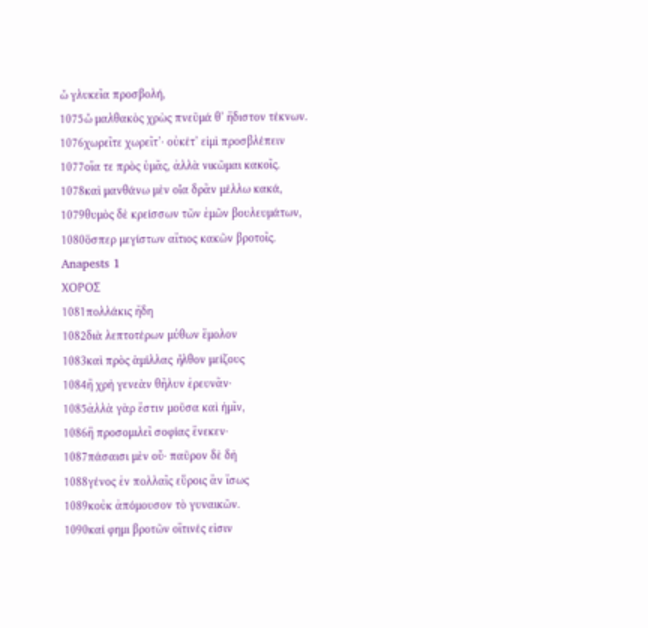ὦ γλυκεῖα προσβολή,
1075ὦ μαλθακὸς χρὼς πνεῦμά θ’ ἥδιστον τέκνων.
1076χωρεῖτε χωρεῖτ’· οὐκέτ’ εἰμὶ προσβλέπειν
1077οἵα τε πρὸς ὑμᾶς, ἀλλὰ νικῶμαι κακοῖς.
1078καὶ μανθάνω μὲν οἷα δρᾶν μέλλω κακά,
1079θυμὸς δὲ κρείσσων τῶν ἐμῶν βουλευμάτων,
1080ὅσπερ μεγίστων αἴτιος κακῶν βροτοῖς.
Anapests 1
ΧΟΡΟΣ
1081πολλάκις ἤδη
1082διὰ λεπτοτέρων μύθων ἔμολον
1083καὶ πρὸς ἁμίλλας ἦλθον μείζους
1084ἢ χρὴ γενεὰν θῆλυν ἐρευνᾶν·
1085ἀλλὰ γὰρ ἔστιν μοῦσα καὶ ἡμῖν,
1086ἣ προσομιλεῖ σοφίας ἕνεκεν·
1087πάσαισι μὲν οὔ· παῦρον δὲ δὴ
1088γένος ἐν πολλαῖς εὕροις ἂν ἴσως
1089κοὐκ ἀπόμουσον τὸ γυναικῶν.
1090καί φημι βροτῶν οἵτινές εἰσιν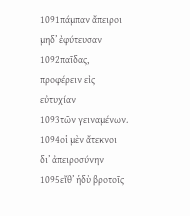1091πάμπαν ἄπειροι μηδ’ ἐφύτευσαν
1092παῖδας, προφέρειν εἰς εὐτυχίαν
1093τῶν γειναμένων.
1094οἱ μὲν ἄτεκνοι δι’ ἀπειροσύνην
1095εἴθ’ ἡδὺ βροτοῖς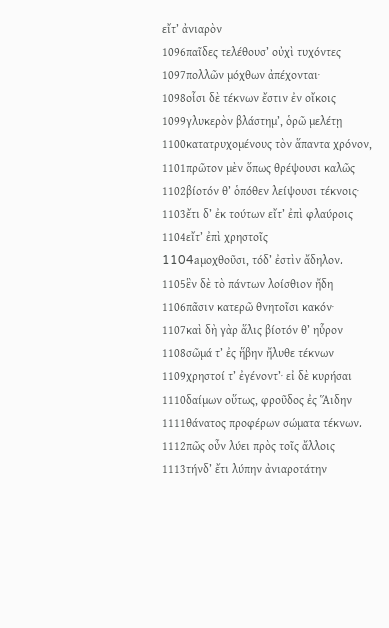εἴτ’ ἀνιαρὸν
1096παῖδες τελέθουσ’ οὐχὶ τυχόντες
1097πολλῶν μόχθων ἀπέχονται·
1098οἷσι δὲ τέκνων ἔστιν ἐν οἴκοις
1099γλυκερὸν βλάστημ’, ὁρῶ μελέτῃ
1100κατατρυχομένους τὸν ἅπαντα χρόνον,
1101πρῶτον μὲν ὅπως θρέψουσι καλῶς
1102βίοτόν θ’ ὁπόθεν λείψουσι τέκνοις·
1103ἔτι δ’ ἐκ τούτων εἴτ’ ἐπὶ φλαύροις
1104εἴτ’ ἐπὶ χρηστοῖς
1104aμοχθοῦσι, τόδ’ ἐστὶν ἄδηλον.
1105ἓν δὲ τὸ πάντων λοίσθιον ἤδη
1106πᾶσιν κατερῶ θνητοῖσι κακόν·
1107καὶ δὴ γὰρ ἅλις βίοτόν θ’ ηὗρον
1108σῶμά τ’ ἐς ἥβην ἤλυθε τέκνων
1109χρηστοί τ’ ἐγένοντ’· εἰ δὲ κυρήσαι
1110δαίμων οὕτως, φροῦδος ἐς Ἅιδην
1111θάνατος προφέρων σώματα τέκνων.
1112πῶς οὖν λύει πρὸς τοῖς ἄλλοις
1113τήνδ’ ἔτι λύπην ἀνιαροτάτην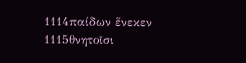1114παίδων ἕνεκεν
1115θνητοῖσι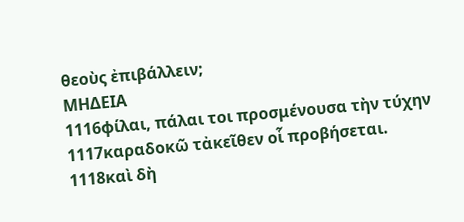θεοὺς ἐπιβάλλειν;
ΜΗΔΕΙΑ
1116φίλαι, πάλαι τοι προσμένουσα τὴν τύχην
1117καραδοκῶ τἀκεῖθεν οἷ προβήσεται.
1118καὶ δὴ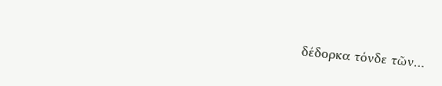δέδορκα τόνδε τῶν…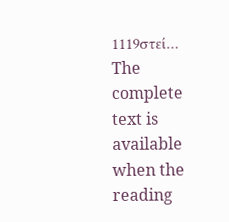1119στεί…
The complete text is available when the reading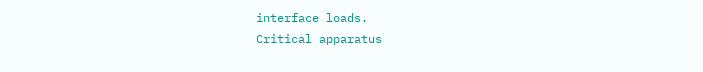interface loads.
Critical apparatus